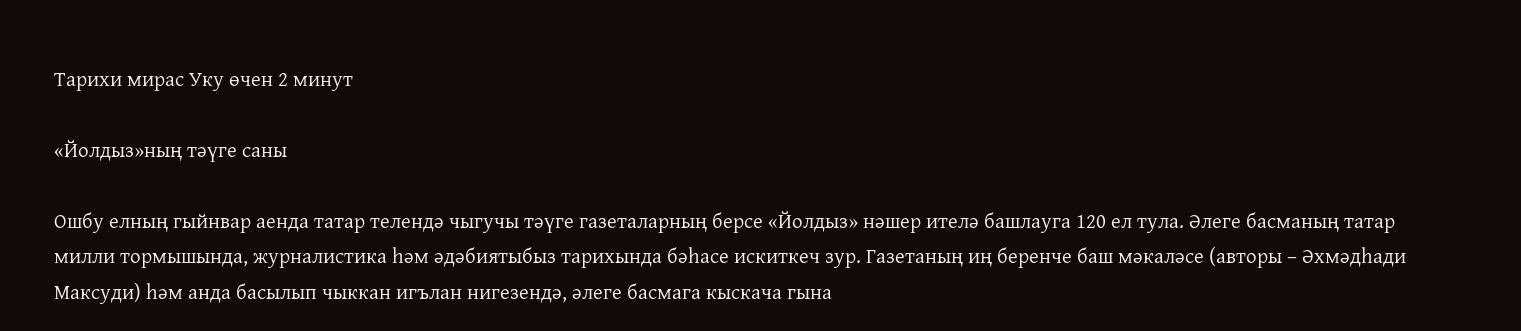Тарихи мирас Уку өчен 2 минут

«Йолдыз»ның тәүге саны

Ошбу елның гыйнвар аенда татар телендә чыгучы тәүге газеталарның берсе «Йолдыз» нәшер ителә башлауга 120 ел тула. Әлеге басманың татар милли тормышында, журналистика һәм әдәбиятыбыз тарихында бәһасе искиткеч зур. Газетаның иң беренче баш мәкаләсе (авторы – Әхмәдһади Максуди) һәм анда басылып чыккан игълан нигезендә, әлеге басмага кыскача гына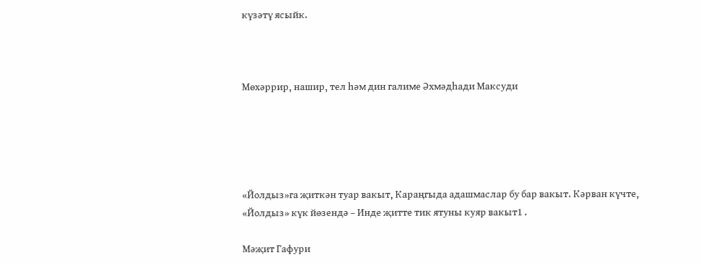күзәтү ясыйк.



Мөхәррир, нашир, тел һәм дин галиме Әхмәдһади Максуди





«Йолдыз»га җиткән туар вакыт, Караңгыда адашмаслар бу бар вакыт. Кәрван күчте, «Йолдыз» күк йөзендә – Инде җитте тик ятуны куяр вакыт1 .

Мәҗит Гафури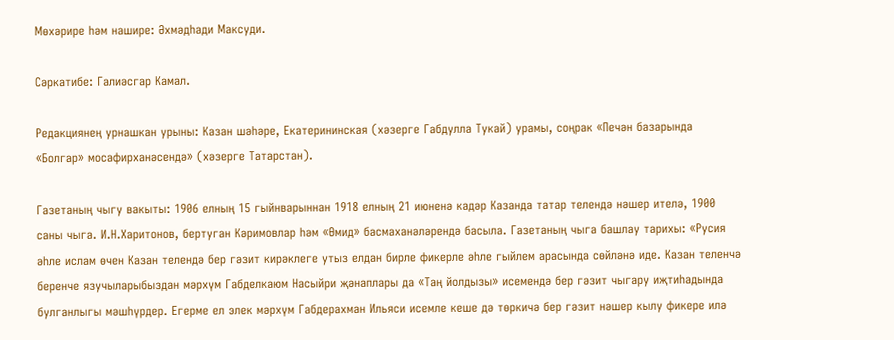Мөхәрире һәм нашире: Әхмәдһади Максуди.

Сәркатибе: Галиәсгар Камал.

Редакциянең урнашкан урыны: Казан шәһәре, Екатерининская (хәзерге Габдулла Тукай) урамы, соңрак «Печән базарында «Болгар» мосафирханәсендә» (хәзерге Татарстан).

Газетаның чыгу вакыты: 1906 елның 15 гыйнварыннан 1918 елның 21 июненә кадәр Казанда татар телендә нәшер ителә, 1900 саны чыга. И.Н.Харитонов, бертуган Кәримовлар һәм «Өмид» басмаханәләрендә басыла. Газетаның чыга башлау тарихы: «Русия әһле ислам өчен Казан телендә бер гәзит кирәклеге утыз елдан бирле фикерле әһле гыйлем арасында сөйләнә иде. Казан теленчә беренче язучыларыбыздан мәрхүм Габделкаюм Насыйри җәнаплары да «Таң йолдызы» исемендә бер гәзит чыгару иҗтиһадында булганлыгы мәшһүрдер. Егерме ел элек мәрхүм Габдерахман Ильяси исемле кеше дә төркичә бер гәзит нәшер кылу фикере илә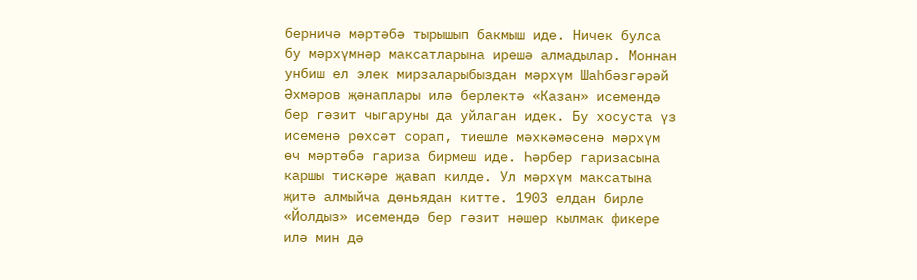берничә мәртәбә тырышып бакмыш иде. Ничек булса бу мәрхүмнәр максатларына ирешә алмадылар. Моннан унбиш ел элек мирзаларыбыздан мәрхүм Шаһбәзгәрәй Әхмәров җәнаплары илә берлектә «Казан» исемендә бер гәзит чыгаруны да уйлаган идек. Бу хосуста үз исеменә рөхсәт сорап, тиешле мәхкәмәсенә мәрхүм өч мәртәбә гариза бирмеш иде. Һәрбер гаризасына каршы тискәре җавап килде. Ул мәрхүм максатына җитә алмыйча дөньядан китте. 1903 елдан бирле «Йолдыз» исемендә бер гәзит нәшер кылмак фикере илә мин дә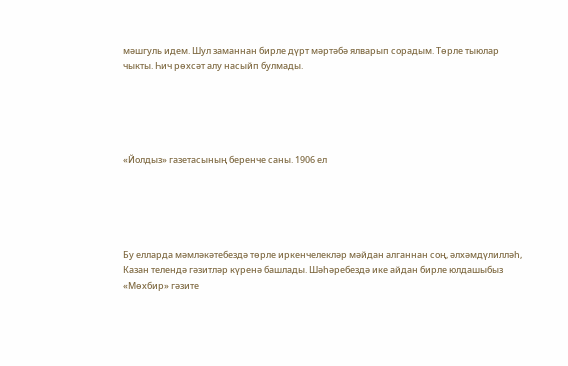мәшгуль идем. Шул заманнан бирле дүрт мәртәбә ялварып сорадым. Төрле тыюлар чыкты. Һич рөхсәт алу насыйп булмады.





«Йолдыз» газетасының беренче саны. 1906 ел





Бу елларда мәмләкәтебездә төрле иркенчелекләр мәйдан алганнан соң, әлхәмдүлилләһ, Казан телендә гәзитләр күренә башлады. Шәһәребездә ике айдан бирле юлдашыбыз «Мөхбир» гәзите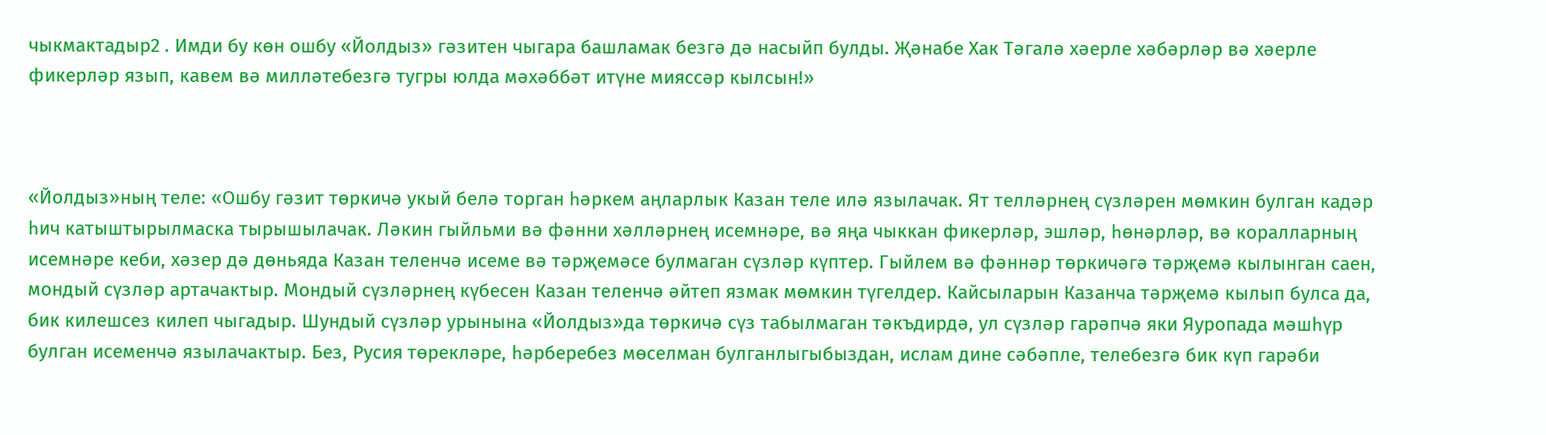чыкмактадыр2 . Имди бу көн ошбу «Йолдыз» гәзитен чыгара башламак безгә дә насыйп булды. Җәнабе Хак Тәгалә хәерле хәбәрләр вә хәерле фикерләр язып, кавем вә милләтебезгә тугры юлда мәхәббәт итүне мияссәр кылсын!»



«Йолдыз»ның теле: «Ошбу гәзит төркичә укый белә торган һәркем аңларлык Казан теле илә язылачак. Ят телләрнең сүзләрен мөмкин булган кадәр һич катыштырылмаска тырышылачак. Ләкин гыйльми вә фәнни хәлләрнең исемнәре, вә яңа чыккан фикерләр, эшләр, һөнәрләр, вә коралларның исемнәре кеби, хәзер дә дөньяда Казан теленчә исеме вә тәрҗемәсе булмаган сүзләр күптер. Гыйлем вә фәннәр төркичәгә тәрҗемә кылынган саен, мондый сүзләр артачактыр. Мондый сүзләрнең күбесен Казан теленчә әйтеп язмак мөмкин түгелдер. Кайсыларын Казанча тәрҗемә кылып булса да, бик килешсез килеп чыгадыр. Шундый сүзләр урынына «Йолдыз»да төркичә сүз табылмаган тәкъдирдә, ул сүзләр гарәпчә яки Яуропада мәшһүр булган исеменчә язылачактыр. Без, Русия төрекләре, һәрберебез мөселман булганлыгыбыздан, ислам дине сәбәпле, телебезгә бик күп гарәби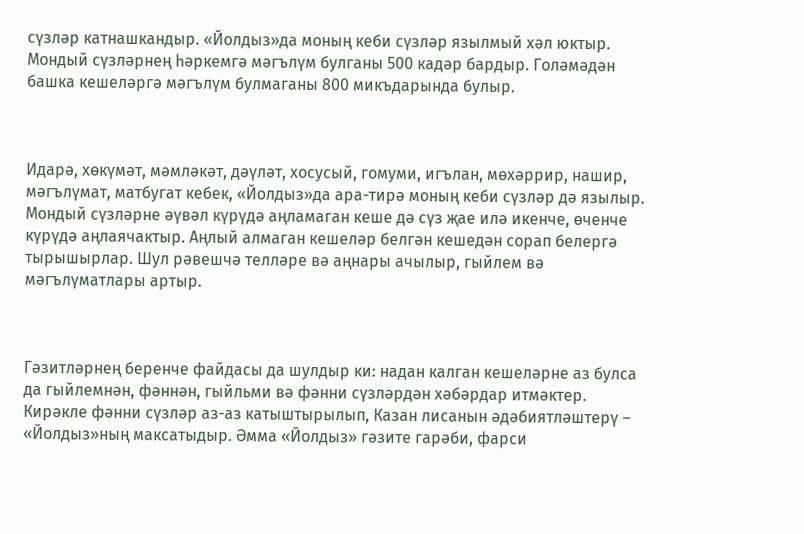сүзләр катнашкандыр. «Йолдыз»да моның кеби сүзләр язылмый хәл юктыр. Мондый сүзләрнең һәркемгә мәгълүм булганы 500 кадәр бардыр. Голәмәдән башка кешеләргә мәгълүм булмаганы 800 микъдарында булыр.



Идарә, хөкүмәт, мәмләкәт, дәүләт, хосусый, гомуми, игълан, мөхәррир, нашир, мәгълүмат, матбугат кебек, «Йолдыз»да ара-тирә моның кеби сүзләр дә язылыр. Мондый сүзләрне әүвәл күрүдә аңламаган кеше дә сүз җае илә икенче, өченче күрүдә аңлаячактыр. Аңлый алмаган кешеләр белгән кешедән сорап белергә тырышырлар. Шул рәвешчә телләре вә аңнары ачылыр, гыйлем вә мәгълүматлары артыр.



Гәзитләрнең беренче файдасы да шулдыр ки: надан калган кешеләрне аз булса да гыйлемнән, фәннән, гыйльми вә фәнни сүзләрдән хәбәрдар итмәктер. Кирәкле фәнни сүзләр аз-аз катыштырылып, Казан лисанын әдәбиятләштерү – «Йолдыз»ның максатыдыр. Әмма «Йолдыз» гәзите гарәби, фарси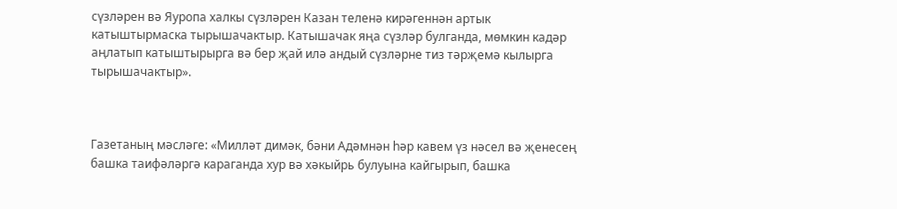сүзләрен вә Яуропа халкы сүзләрен Казан теленә кирәгеннән артык катыштырмаска тырышачактыр. Катышачак яңа сүзләр булганда, мөмкин кадәр аңлатып катыштырырга вә бер җай илә андый сүзләрне тиз тәрҗемә кылырга тырышачактыр».



Газетаның мәсләге: «Милләт димәк, бәни Адәмнән һәр кавем үз нәсел вә җенесең башка таифәләргә караганда хур вә хәкыйрь булуына кайгырып, башка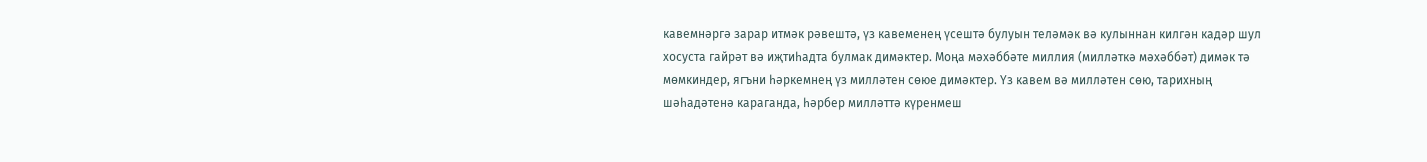кавемнәргә зарар итмәк рәвештә, үз кавеменең үсештә булуын теләмәк вә кулыннан килгән кадәр шул хосуста гайрәт вә иҗтиһадта булмак димәктер. Моңа мәхәббәте миллия (милләткә мәхәббәт) димәк тә мөмкиндер, ягъни һәркемнең үз милләтен сөюе димәктер. Үз кавем вә милләтен сөю, тарихның шәһадәтенә караганда, һәрбер милләттә күренмеш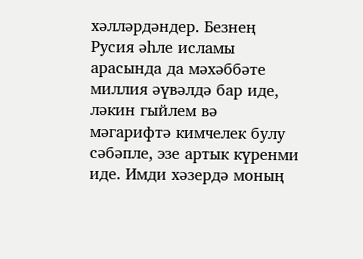хәлләрдәндер. Безнең Русия әһле исламы арасында да мәхәббәте миллия әүвәлдә бар иде, ләкин гыйлем вә мәгарифтә кимчелек булу сәбәпле, эзе артык күренми иде. Имди хәзердә моның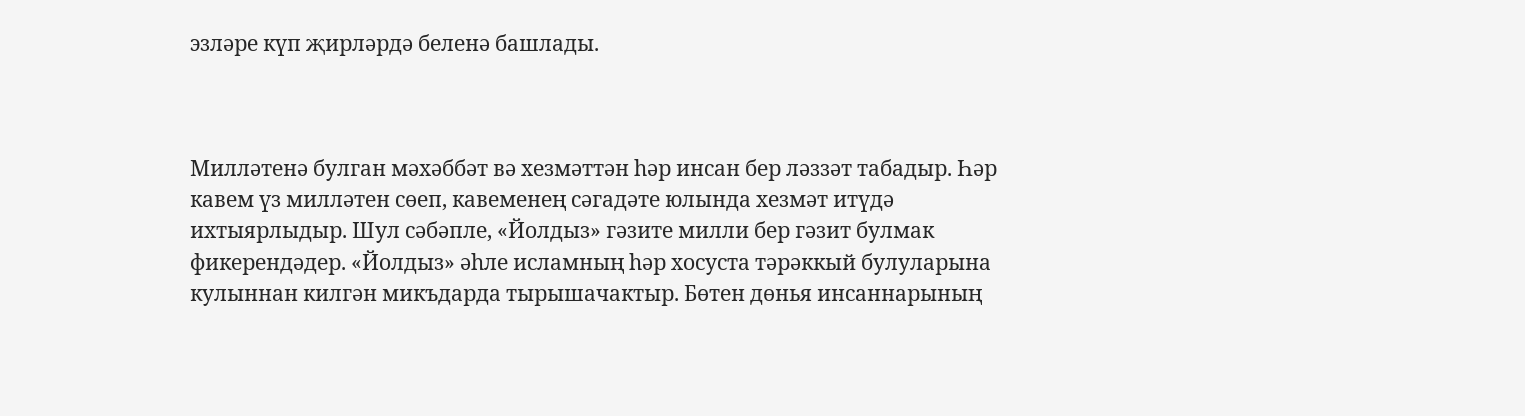эзләре күп җирләрдә беленә башлады.



Милләтенә булган мәхәббәт вә хезмәттән һәр инсан бер ләззәт табадыр. Һәр кавем үз милләтен сөеп, кавеменең сәгадәте юлында хезмәт итүдә ихтыярлыдыр. Шул сәбәпле, «Йолдыз» гәзите милли бер гәзит булмак фикерендәдер. «Йолдыз» әһле исламның һәр хосуста тәрәккый булуларына кулыннан килгән микъдарда тырышачактыр. Бөтен дөнья инсаннарының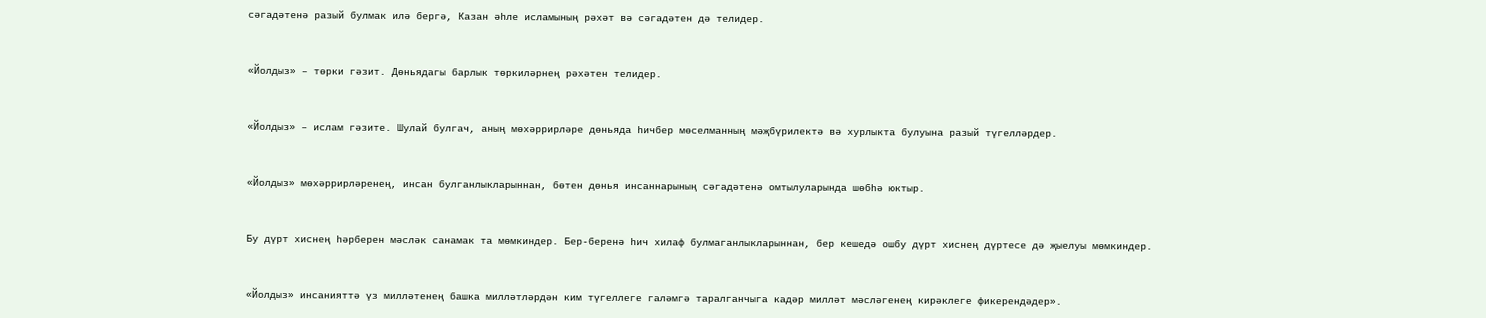сәгадәтенә разый булмак илә бергә, Казан әһле исламының рәхәт вә сәгадәтен дә телидер.



«Йолдыз» – төрки гәзит. Дөньядагы барлык төркиләрнең рәхәтен телидер.



«Йолдыз» – ислам гәзите. Шулай булгач, аның мөхәррирләре дөньяда һичбер мөселманның мәҗбүрилектә вә хурлыкта булуына разый түгелләрдер.



«Йолдыз» мөхәррирләренең, инсан булганлыкларыннан, бөтен дөнья инсаннарының сәгадәтенә омтылуларында шөбһә юктыр.



Бу дүрт хиснең һәрберен мәсләк санамак та мөмкиндер. Бер-беренә һич хилаф булмаганлыкларыннан, бер кешедә ошбу дүрт хиснең дүртесе дә җыелуы мөмкиндер.



«Йолдыз» инсанияттә үз милләтенең башка милләтләрдән ким түгеллеге галәмгә таралганчыга кадәр милләт мәсләгенең кирәклеге фикерендәдер».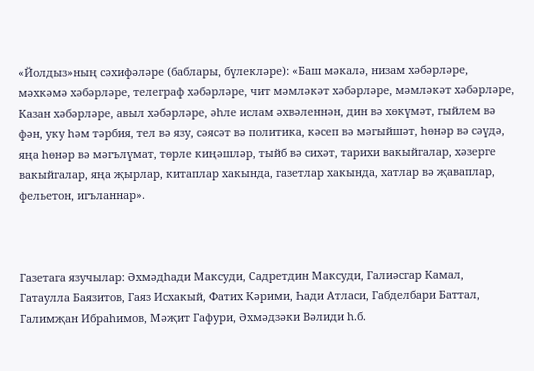«Йолдыз»ның сәхифәләре (баблары, бүлекләре): «Баш мәкалә, низам хәбәрләре, мәхкәмә хәбәрләре, телеграф хәбәрләре, чит мәмләкәт хәбәрләре, мәмләкәт хәбәрләре, Казан хәбәрләре, авыл хәбәрләре, әһле ислам әхвәленнән, дин вә хөкүмәт, гыйлем вә фән, уку һәм тәрбия, тел вә язу, сәясәт вә политика, кәсеп вә мәгыйшәт, һөнәр вә сәүдә, яңа һөнәр вә мәгълүмат, төрле киңәшләр, тыйб вә сихәт, тарихи вакыйгалар, хәзерге вакыйгалар, яңа җырлар, китаплар хакында, газетлар хакында, хатлар вә җаваплар, фельетон, игъланнар».



Газетага язучылар: Әхмәдһади Максуди, Садретдин Максуди, Галиәсгар Камал, Гатаулла Баязитов, Гаяз Исхакый, Фатих Кәрими, Һади Атласи, Габделбари Баттал, Галимҗан Ибраһимов, Мәҗит Гафури, Әхмәдзәки Вәлиди һ.б.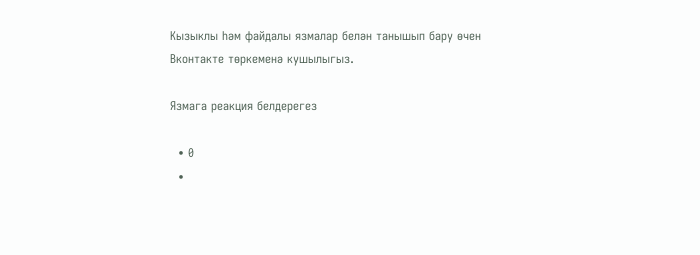Кызыклы һәм файдалы язмалар белән танышып бару өчен Вконтакте төркеменә кушылыгыз.

Язмага реакция белдерегез

  • 0
  •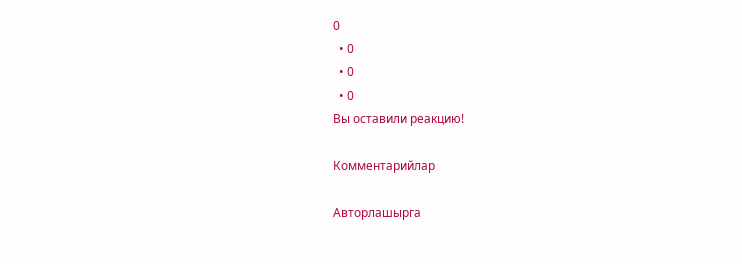0
  • 0
  • 0
  • 0
Вы оставили реакцию!

Комментарийлар

Авторлашырга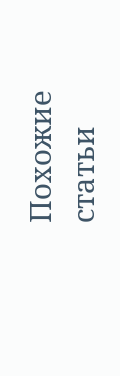Похожие статьи